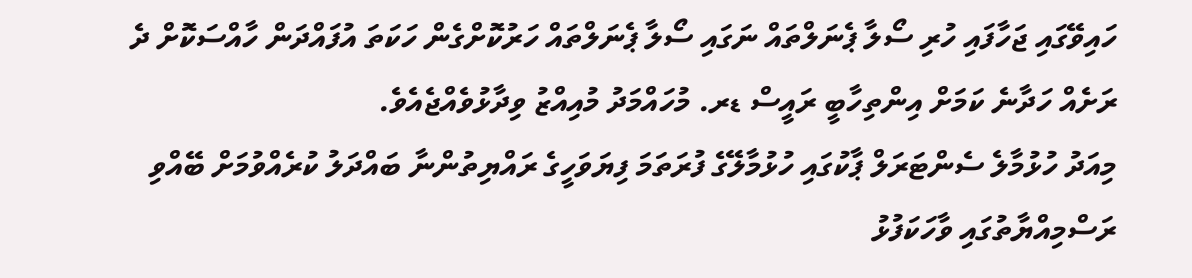ހައިވޭގައި ޖަހާފައި ހުރި ސޯލާ ޕެނަލްތައް ނަގައި ސޯލާ ޕެނަލްތައް ހަރުކޮށްގެން ހަކަތަ އުފައްދަން ހާއްސަކޮށް ދެ ރަށެއް ހަދާނެ ކަމަށް އިންތިހާބީ ރައީސް ޑރ. މުހައްމަދު މުއިއްޒު ވިދާޅުވެއްޖެއެވެ.
މިއަދު ހުޅުމާލެ ސެންޓަރަލް ޕާކުގައި ހުޅުމާލޭގެ ފުރަތަމަ ފިޔަވަހީގެ ރައްޔިތުންނާ ބައްދަލު ކުރެއްވުމަށް ބޭއްވި ރަސްމިއްޔާތުގައި ވާހަކަފުޅު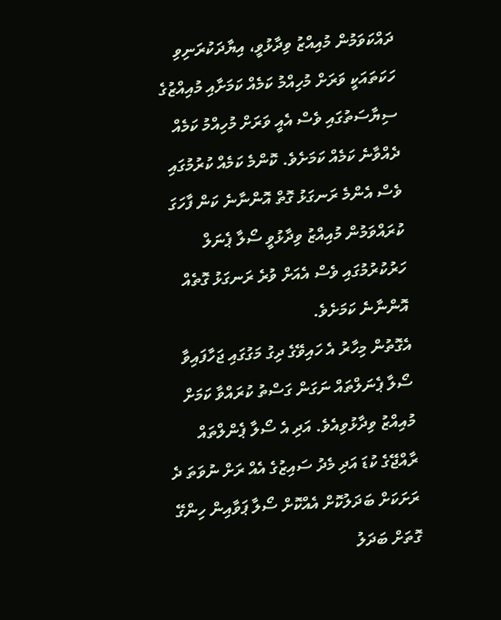ދައްކަވަމުން މުއިއްޒު ވިދާޅުވީ، އިޔާދަކުރަނިވި ހަކަތައަކީ ވަރަށް މުހިއްމު ކަމެއް ކަމަށާއި މުއިއްޒުގެ ސިޔާސަތުގައި ވެސް އެއީ ވަރަށް މުހިއްމު ކަމެއް ދެއްވާނެ ކަމެއް ކަމަށެވެ. ކޮންމެ ކަމެއް ކުރުމުގައި ވެސް އެންމެ ރަނގަޅު ގޮތް އޮންނާނެ ކަން ފާހަގަ ކުރައްވަމުން މުއިއްޒު ވިދާޅުވީ ސޯލާ ޕެނަލް ހަރުކުރުމުގައި ވެސް އެއަށް ވުރެ ރަނގަޅު ގޮތެއް އޮންނާނެ ކަމަށެވެ.
އެގޮތުން މިހާރު އެ ހައިވޭގެ ދިގު މަގުގައި ޖަހާފައިވާ ސޯލާ ޕެނަލްތައް ނަގަން ގަސްތު ކުރައްވާ ކަމަށް މުއިއްޒު ވިދާޅުވިއެވެ. އަދި އެ ސޯލާ ޕެންލްތައް ރާއްޖޭގެ ކުޑަ އަދި މެދު ސައިޒުގެ އެއް ރަށް ނުވަތަ ދެ ރަށަކަށް ބަދަލުކޮށް އެއްކޮށް ސޯލާ ޕަވާއިން ހިންގޭ ގޮތަށް ބަދަލު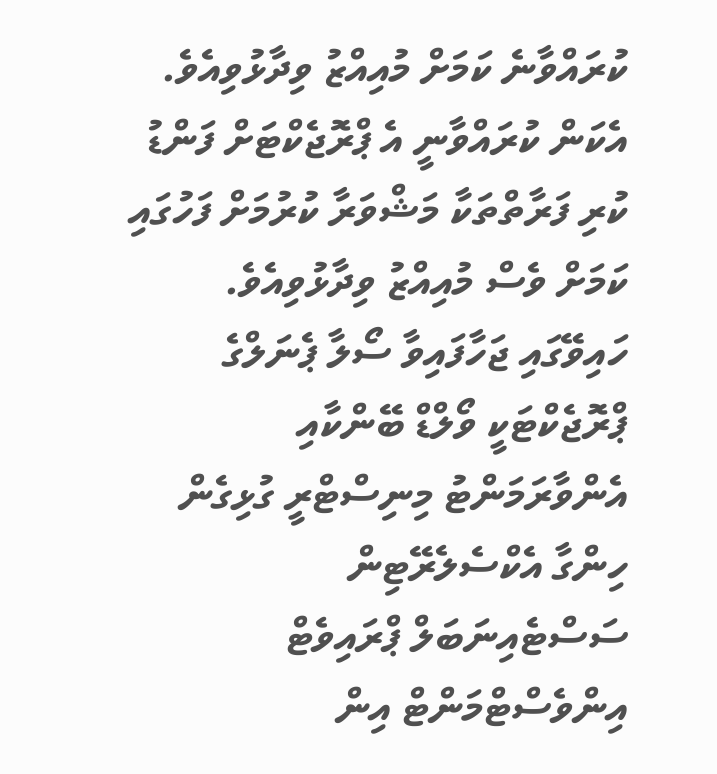ކުރައްވާނެ ކަމަށް މުއިއްޒު ވިދާޅުވިއެވެ. އެކަން ކުރައްވާނީ އެ ޕްރޮޖެކްޓަށް ފަންޑު ކުރި ފަރާތްތަކާ މަޝްވަރާ ކުރުމަށް ފަހުގައި ކަމަށް ވެސް މުއިއްޒު ވިދާޅުވިއެވެ.
ހައިވޭގައި ޖަހާފައިވާ ސޯލާ ޕެނަލްގެ ޕްރޮޖެކްޓަކީ ވޯލްޑް ބޭންކާއި އެންވާރަމަންޓު މިނިސްޓްރީ ގުޅިގެން ހިންގާ އެކްސެލެރޭޓިން ސަސްޓެއިނަބަލް ޕްރައިވެޓް އިންވެސްޓްމަންޓް އިން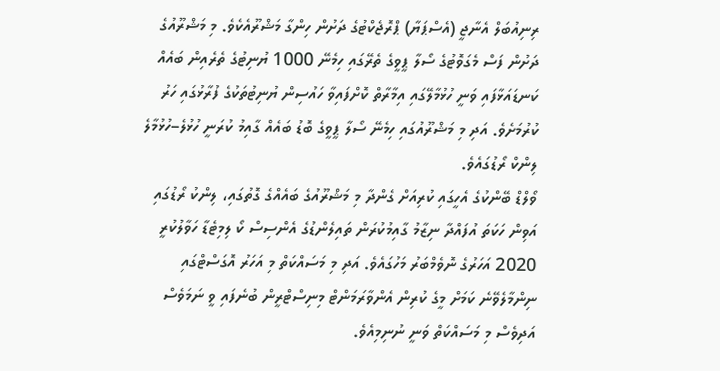ރިނިއުބަލް އެނާޖީ (އެސްޕަޔާ) ޕްރޮޖެކްޓުގެ ދަށުން ހިންގާ މަޝްރޫއެކެވެ. މި މަޝްރޫއުގެ ދަށުން ފަސް މެގަވޮޓުގެ ސޯލާ ޕީވީގެ ތެރޭގައި ހިމެނޭ 1000 ޔުނިޓުގެ ތެރެއިން ބައެއް ކަނޑައަޅާފައި ވަނީ ހުޅުމާލޭގައި އިމާރާތް ކޮށްފައިވާ ހައުސިން ޔުނިޓުތަކުގެ ފުރާޅުގައި ހަރު ކުރުމަށެވެ. އަދި މި މަޝްރޫއުގައި ހިމެނޭ ސޯލާ ޕީވީގެ ބޮޑު ބައެއް ގާއިމު ކުރަނީ ހުޅުލެ–ހުޅުމާލެ ލިންކް ރޯޑުގައެވެ.
ވޯލްޑް ބޭންކުގެ އެހީގައި ކުރިއަށް ގެންދާ މި މަޝްރޫއުގެ ބައެއްގެ ގޮތުގައި، ލިންކު ރޯޑުގައި އަވިން ހަކަތަ އުފައްދާ ނިޒާމު ގާއިމުކުރަން ތައިލެންޑުގެ އެންސިސް ކޯ ލިމިޓެޑާ ހަވާލުކުރީ 2020 އަހަރުގެ ނޮވެމްބަރު މަހުގައެވެ. އަދި މި މަސައްކަތް މި އަހަރު އޮގަސްޓްގައި ނިންމާލެވޭނެ ކަމަށް މީގެ ކުރިން އެންވާރަމަންޓް މިނިސްޓްރީން ބުނެފައި ވީ ނަމަވެސް އަދިވެސް މި މަސައްކަތް ވަނީ ނުނިމިއެވެ.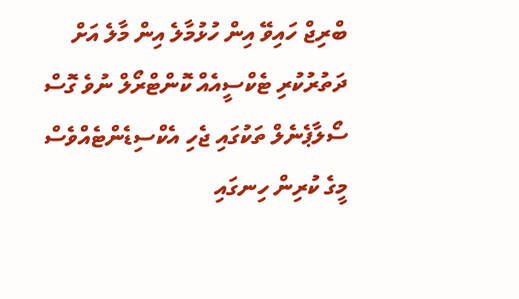ބްރިޖް ހައިވޭ އިން ހުޅުމާލެ އިން މާލެ އަށް ދަތުރުކުރި ޓެކްސީއެއް ކޮންޓްރޯލް ނުވެ ގޮސް ސޯލާޕެނެލް ތަކުގައި ޖެހި އެކްސިޑެންޓެއްވެސް މީގެ ކުރިން ހިނގައި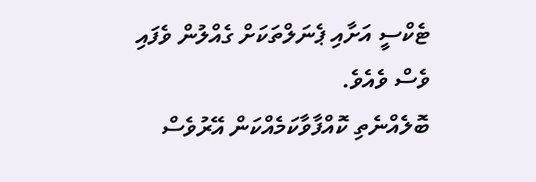ޓެކްސީ އަށާއި ޕެނަލްތަކަށް ގެއްލުން ވެފައި ވެސް ވެއެވެ.
ބޮލެއްނެތި ކޮއްފާވާކަމެއްކަން އޭރުވެސް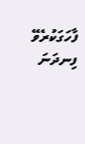ފާހަގަކުރެވޭ ފިނދަނަ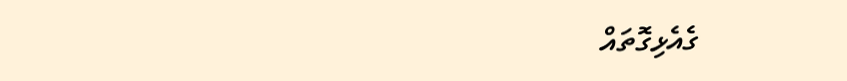ގެއެޅިގޮތައް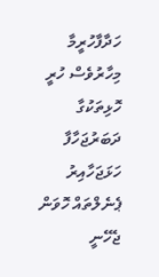ހަދާފާހުރީމާ މިހާރުވެސް ހުރީ ހޮޅިތަކުގާ ދަބަރުޖަހާފާ ހަޅަޖަހާއިރު ޕެނެލްތައް ހޮވަން ޖެހޭނީ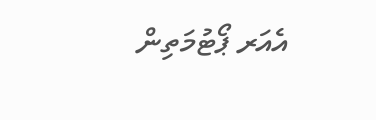އެއަރ ޕޯޓުމަތިން